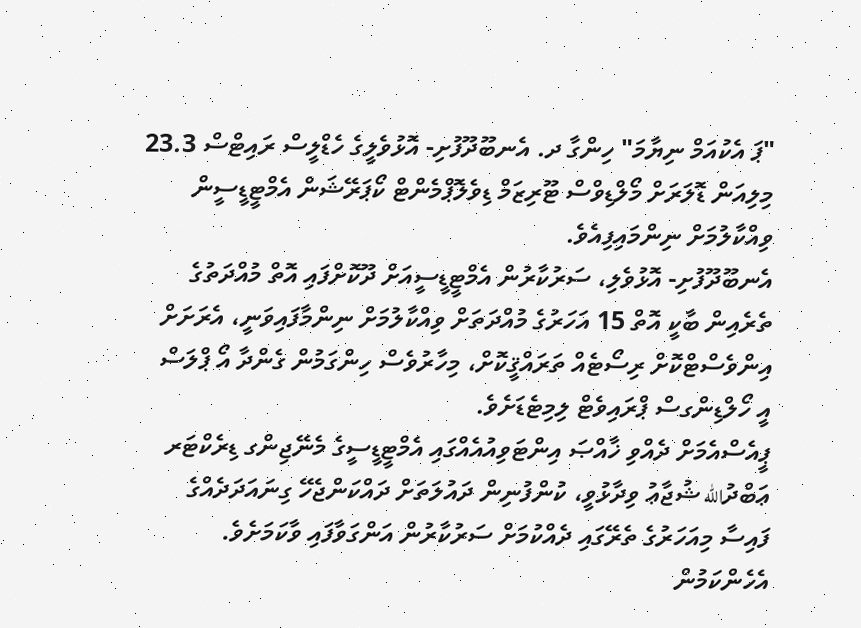"ޕަ އެކުއަމް ނިޔާމަ" ހިންގާ ދ. އެނބޫދޫފުށި- އޮޅުވެލީގެ ހެޑްލީސް ރައިޓްސް 23.3 މިލިއަން ޑޮލަރަށް މޯލްޑިވްސް ޓޫރިޒަމް ޑިވެލޮޕްމެންޓް ކޯޕަރޭޝަން އެމްޓީޑީސީން ވިއްކާލުމަށް ނިންމައިފިއެވެ.
އެނބޫދޫފުށި- އޮޅުވެލި، ސަރުކާރުން އެމްޓީޑީސީއަށް ދޫކޮށްފައި އޮތް މުއްދަތުގެ ތެރެއިން ބާކީ އޮތް 15 އަހަރުގެ މުއްދަތަށް ވިއްކާލުމަށް ނިންމާފައިވަނީ، އެރަށަށް އިންވެސްޓްކޮށް ރިސޯޓެއް ތަރައްޤީކޮށް، މިހާރުވެސް ހިންގަމުން ގެންދާ އޯ ޕްލަސް އީ ހޯލްޑިންގސް ޕްރައިވެޓް ލިމިޓެޑަށެވެ.
ޕީއެސްއެމަށް ދެއްވި ޚާއްޞަ އިންޓަވިއުއެއްގައި އެމްޓީޑީސީގެ މެނޭޖިންގ ޑިރެކްޓަރ ޢަބްދުالله ޝުޖާޢު ވިދާޅުވީ، ކުންފުނިން ދައުލަތަށް ދައްކަންޖެހޭ ގިނައަދަދެއްގެ ފައިސާ މިއަހަރުގެ ތެރޭގައި ދެއްކުމަށް ސަރުކާރުން އަންގަވާފައި ވާކަމަށެވެ. އެހެންކަމުން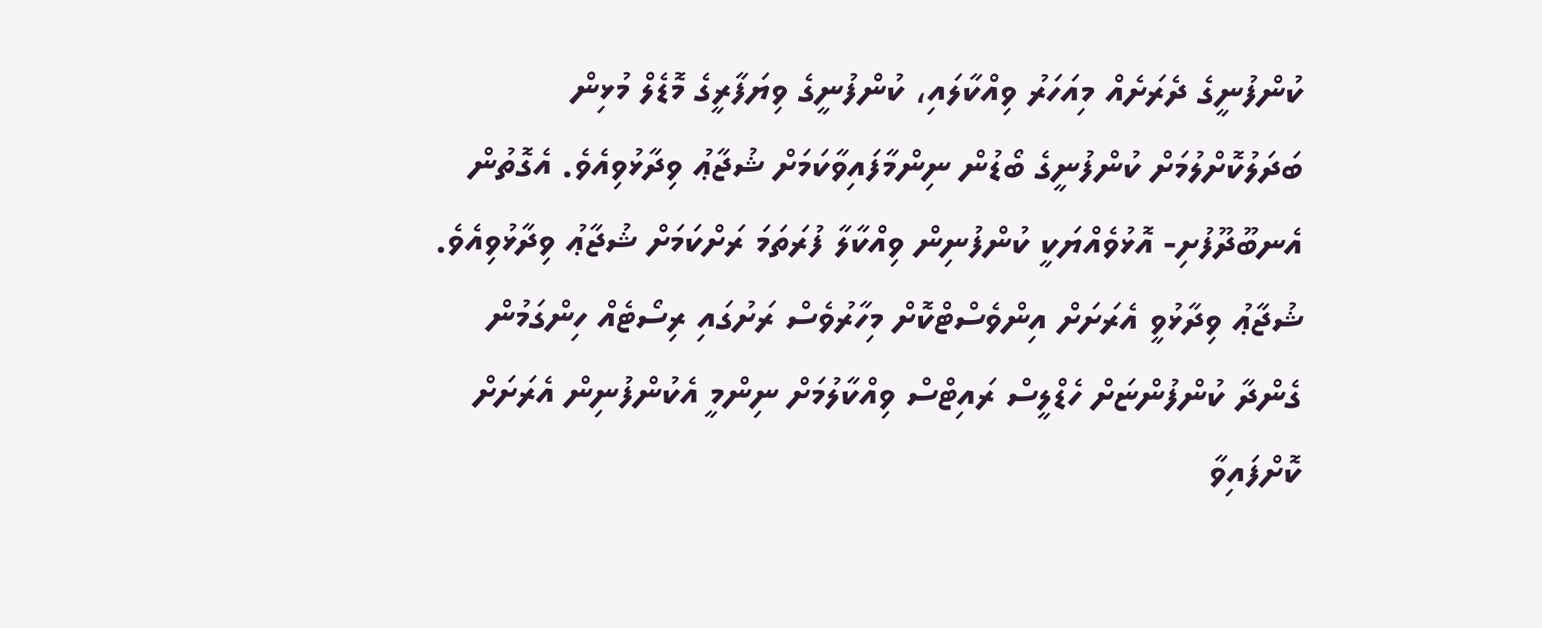ކުންފުނީގެ ދެރަށެއް މިއަހަރު ވިއްކާލައި، ކުންފުނީގެ ވިޔަފާރީގެ މޮޑެލް މުޅިން ބަދަލުކޮށްލުމަށް ކުންފުނީގެ ބޯޑުން ނިންމާފައިވާކަމަށް ޝުޖާޢު ވިދާޅުވިއެވެ. އެގޮތުން އެނބޫދޫފުށި- އޮޅުވެއްޔަކީ ކުންފުނިން ވިއްކާލާ ފުރަތަމަ ރަށްކަމަށް ޝުޖާޢު ވިދާޅުވިއެވެ.
ޝުޖާޢު ވިދާޅުވީ އެރަށަށް އިންވެސްޓްކޮށް މިހާރުވެސް ރަށުގައި ރިސޯޓެއް ހިންގަމުން ގެންދާ ކުންފުންޏަށް ހެޑްލީސް ރައިޓްސް ވިއްކާލުމަށް ނިންމީ އެކުންފުނިން އެރަށަށް ކޮށްފައިވާ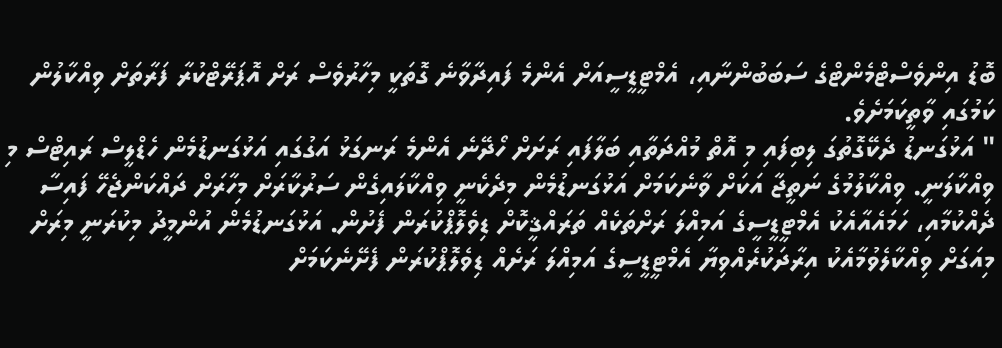ބޮޑު އިންވެސްޓްމެންޓްގެ ސަބަބުންނާއި، އެމްޓީޑީސީއަށް އެންމެ ފައިދާވާނެ ގޮތަކީ މިހާރުވެސް ރަށް އޮޕަރޭޓްކުރާ ފަރާތަށް ވިއްކާލުން ކަމުގައި ވާތީކަމަށެވެ.
" އަޅުގަނޑު ދެކޭގޮތުގަ ލިބިފައި މި އޮތް މުއްދަތާއި ބަލާފައި ރަށަށް ހޯދޭނެ އެންމެ ރަނގަޅު އަގުގައި އަޅުގަނޑުމެން ހެޑްލީސް ރައިޓްސް މި ވިއްކާލަނީ. ވިއްކާލުމުގެ ނަތީޖާ އަކަށް ވާނެކަމަށް އަޅުގަނޑުމެން މިދެކެނީ ވިއްކާލައިގެން ސަރުކާރަށް މިހާރަށް ދައްކަންޖެހޭ ފައިސާ ދެއްކުމާއި، ހަމައެއާއެކު އެމްޓީޑީސީގެ އަމިއްލަ ރަށްތަކެއް ތަރައްޤީކޮށް ޑިވެލޮޕްކުރަން ފެށުން. އަޅުގަނޑުމެން އުންމީދު މިކުރަނީ މިރަށް މިއަގަށް ވިއްކާލެވުމާއެކު އިރާދަކުރެއްވިޔާ އެމްޓީޑީސީގެ އަމިއްލަ ރަށެއް ޑިވެލޮޕްކުރަން ފެށޭނެކަމަށް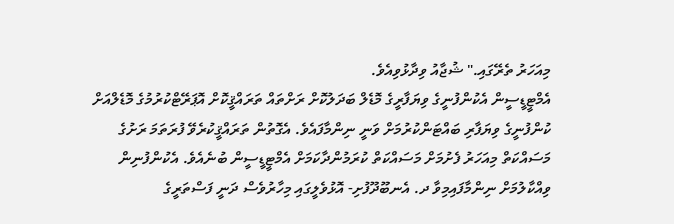މިއަހަރު ތެރޭގައި." ޝުޖާއު ވިދާޅުވިއެވެ.
އެމްޓީޑީސީން އެކުންފުނީގެ ވިޔަފާރީގެ މޮޑެލް ބަދަލުކޮށް ރަށްތައް ތަރައްޤީކޮށް އޮޕަރޭޓްކުރުމުގެ މޮޑެލްއަށް ކުންފުނީގެ ވިޔަފާރި ބައްޓަންކުރުމަށް ވަނީ ނިންމާފައެވެ. އެގޮތުން ތަރައްޤީކުރެވޭ ފުރަތަމަ ރަށުގެ މަސައްކަތް މިއަހަރު ފެށުމަށް މަސައްކަތް ކުރަމުންދާކަމަށް އެމްޓީޑީސީން ބުނެއެވެ. އެކުންފުނިން ވިއްކާލުމަށް ނިންމާފައިމިވާ ދ. އެނބޫދޫފުށި- އޮޅުވެލީގައި މިހާރުވެސް ދަނީ ފަސްތަރީގެ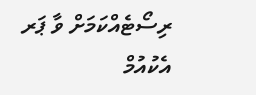ރިސޯޓެއްކަމަށް ވާ ޕަރ އެކުއުމް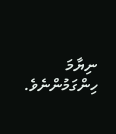ނިޔާމަ ހިންގަމުންނެވެ.